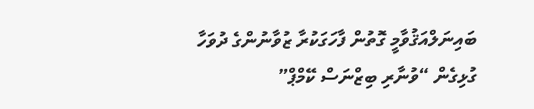ބައިނަލްއަޤުވާމީ ގޮތުން ފާހަގަކުރާ ޒުވާނުންގެ ދުވަހާ ގުޅިގެން “ވުނާރި ބިޒްނަސް ކޭމްޕް”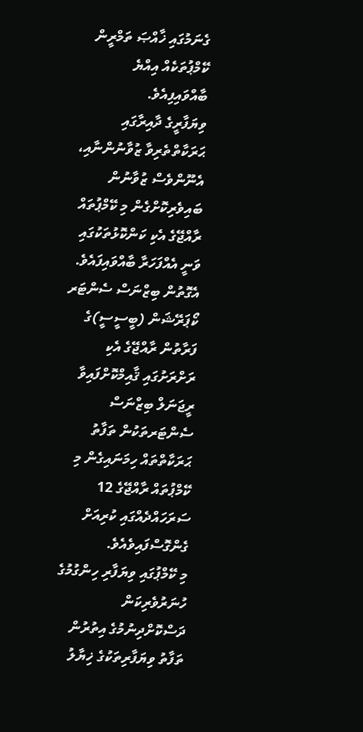ގެނަމުގައި ޚާއްޞަ ތަމްރީން ކޭމްޕުތަކެއް އިއްޔެ ބާއްވައިފިއެވެ.
ވިޔަފާރީގެ ދާއިރާގައި ޙަރަކާތްތެރިވާ ޒުވާނުންނާއި، އެނޫންވެސް ޒުވާނުން ބައިވެރިކޮށްގެން މި ކޭމްޕުތައް ރާއްޖޭގެ އެކި ކަންކޮޅުތަކުގައި ވަނީ އެއްފަހަރާ ބާއްވައިފައެވެ. އެގޮތުން ބިޒްނަސް ސެންޓަރ ކޯޕަރޭޝަން (ބީސީސީ)ގެ ފަރާތުން ރާއްޖޭގެ އެކި ރަށްރަށުގައި ޤާއިމްކޮށްފައިވާ ރީޖަނަލް ބިޒްނަސް ސެންޓަރތަކުން ތަފާތު ޙަރަކާތްތައް ހިމަނައިގެން މި ކޭމްޕުތައް ރާއްޖޭގެ 12 ސަރަހައްދެއްގައި ކުރިއަށް ގެންގޮސްފައިވެއެވެ.
މި ކޭމްޕުގައި ވިޔަފާރި ހިންގުމުގެ ހުނަރުވެރިކަން ދަސްކޮށްދިނުމުގެ އިތުރުން ތަފާތު ވިޔަފާރިތަކުގެ ޚިޔާލު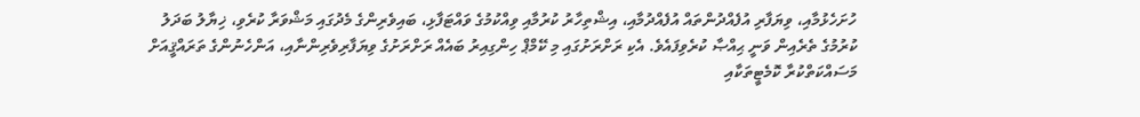ހުށަހެޅުމާއި، ވިޔަފާރި އުފެއްދުންތައް އުފެއްދުމާއި، އިޝްތިހާރު ކުރުމާއި ވިއްކުމުގެ ވައްޓަފާޅި، ބައިވެރިންގެ މެދުގައި މަޝްވަރާ ކުރެވި، ޚިޔާލު ބަދަލު ކުރުމުގެ ތެރެއިން ވަނީ ޙިއްޞާ ކުރެވިފައެވެ. އެކި ރަށްރަށުގައި މި ކޭމްޕް ހިންގިއިރު ބައެއް ރަށްރަށުގެ ވިޔަފާރިވެރިންނާއި، އަންހެނުންގެ ތަރައްޤީއަށް މަސައްކަތްކުރާ ކޮމެޓީތަކާއި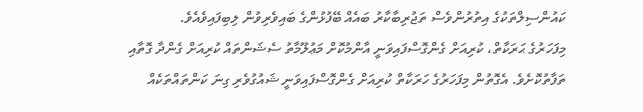ކައުންސިލްތަކުގެ އިތުރުންވެސް ތަޖުރިބާކާރު ބައެއް ބޭފުޅުންގެ ބައިވެރިވުން ލިބިފައިވެއެވެ.
މިފަހަރުގެ ޙަރަކާތް، ކުރިއަށް ގެންގޮސްފައިވަނީ އާންމުކޮށް މަޢުލޫމާތު ސެޝަންތައް ކުރިއަށް ގެންދާ ގޮތާއި ތަފާތުކޮށެވެ. އެގޮތުން މިފަހަރުގެ ހަރަކާތް ކުރިއަށް ގެންގޮސްފައިވަނީ ޝައުގުވެރި ގިނަ ކަންތައްތަކެއް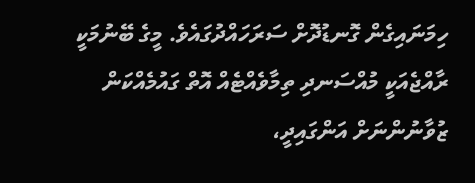ހިމަނައިގެން ގޮނޑުދޮށް ސަރަހައްދުގައެވެ. މީގެ ބޭނުމަކީ ރާއްޖެއަކީ މުއްސަނދި ތިމާވެއްޓެއް އޮތް ގައުމެއްކަން ޒުވާނުންނަށް އަންގައިދީ،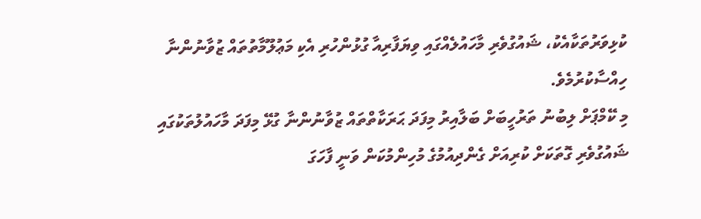ކުޅިވަރުތަކާއެކު، ޝައުގުވެރި މާހައުލެއްގައި ވިޔަފާރިއާ ގުޅުންހުރި އެކި މަޢުލޫމާތުތައް ޒުވާނުންނާ ހިއްސާކުރުމެވެ.
މި ކޭމްޕަށް ލިބުނު ތަރުހީބަށް ބަލާއިރު މިފަދަ ޙަރަކާތްތައް ޒުވާނުންނާ ގުޅޭ މިފަދަ މާހައުލުތަކުގައި ޝައުގުވެރި ގޮތަކަށް ކުރިއަށް ގެންދިއުމުގެ މުހިންމުކަން ވަނީ ފާހަގަ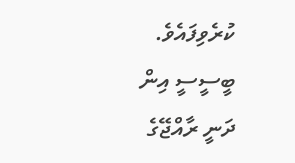ކުރެވިފައެވެ.
ބީސީސީ އިން ދަނީ ރާއްޖޭގެ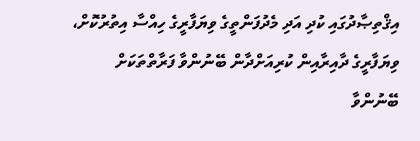އިޤްތިޞާދުގައި ކުދި އަދި މެދުފަންތީގެ ވިޔަފާރީގެ ހިއްސާ އިތުރުކޮށް، ވިޔަފާރީގެ ދާއިރާއިން ކުރިއަށްދާން ބޭނުންވާ ފަރާތްތަކަށް ބޭނުންވާ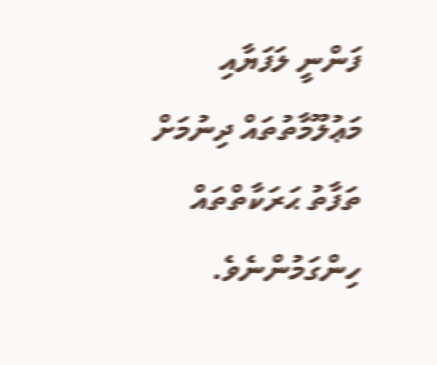ފަންނީ ލަފަޔާއި މަޢުލޫމާތުތައް ދިނުމަށް ތަފާތު ޙަރަކާތްތައް ހިންގަމުންނެވެ.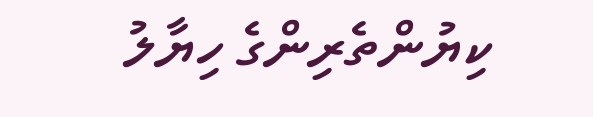ކިޔުންތެރިންގެ ހިޔާލު